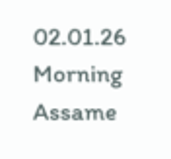02.01.26 Morning Assame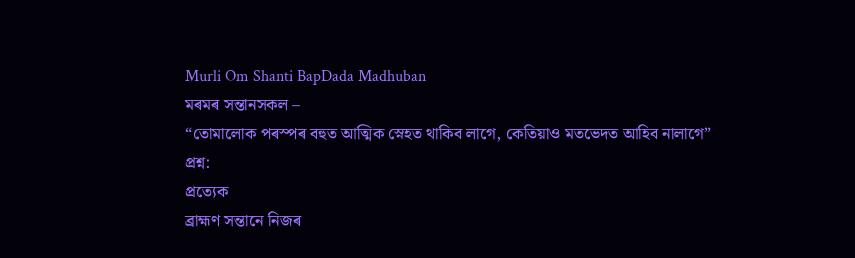Murli Om Shanti BapDada Madhuban
মৰমৰ সন্তানসকল –
“তোমালোক পৰস্পৰ বহুত আত্মিক স্নেহত থাকিব লাগে, কেতিয়াও মতভেদত আহিব নালাগে”
প্ৰশ্ন:
প্ৰত্যেক
ব্ৰাহ্মণ সন্তানে নিজৰ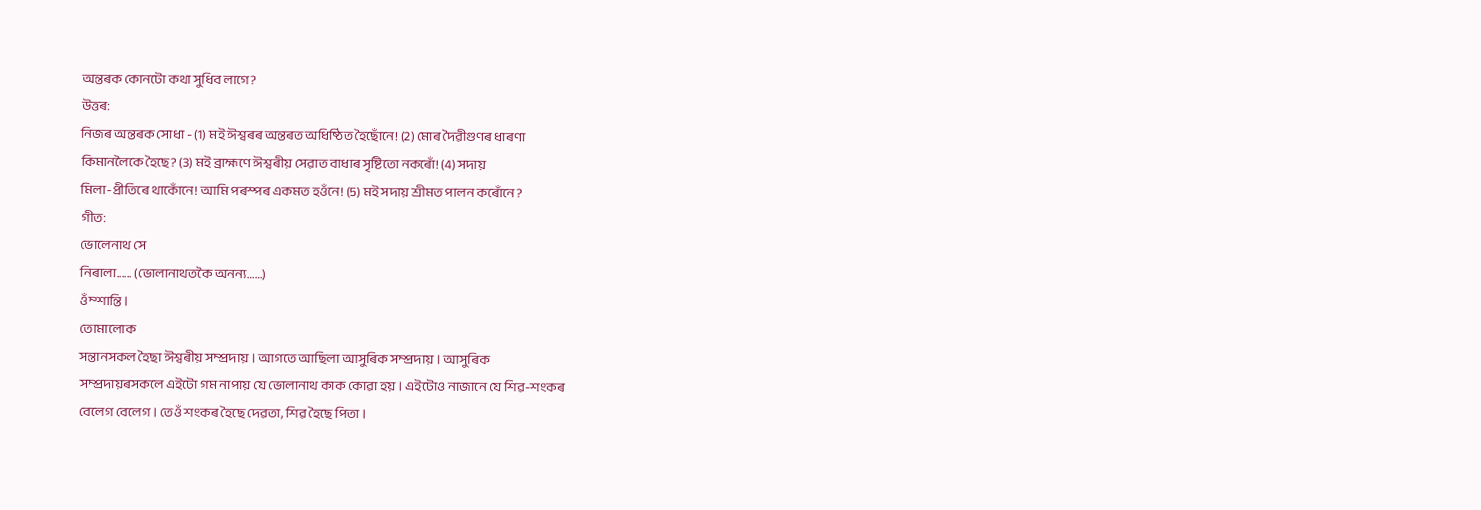অন্তৰক কোনটো কথা সুধিব লাগে?
উত্তৰ:
নিজৰ অন্তৰক সোধা - (1) মই ঈশ্বৰৰ অন্তৰত অধিষ্ঠিত হৈছোঁনে! (2) মোৰ দৈৱীগুণৰ ধাৰণা
কিমানলৈকে হৈছে? (3) মই ব্ৰাহ্মণে ঈশ্বৰীয় সেৱাত বাধাৰ সৃষ্টিতো নকৰোঁ! (4) সদায়
মিলা-প্ৰীতিৰে থাকোঁনে! আমি পৰস্পৰ একমত হওঁনে! (5) মই সদায় শ্ৰীমত পালন কৰোঁনে?
গীত:
ভোলেনাথ সে
নিৰালা...... (ভোলানাথতকৈ অনন্য……)
ওঁম্শান্তি।
তোমালোক
সন্তানসকল হৈছা ঈশ্বৰীয় সম্প্ৰদায়। আগতে আছিলা আসুৰিক সম্প্ৰদায়। আসুৰিক
সম্প্ৰদায়ৰসকলে এইটো গম নাপায় যে ভোলানাথ কাক কোৱা হয়। এইটোও নাজানে যে শিৱ-শংকৰ
বেলেগ বেলেগ। তেওঁ শংকৰ হৈছে দেৱতা, শিৱ হৈছে পিতা।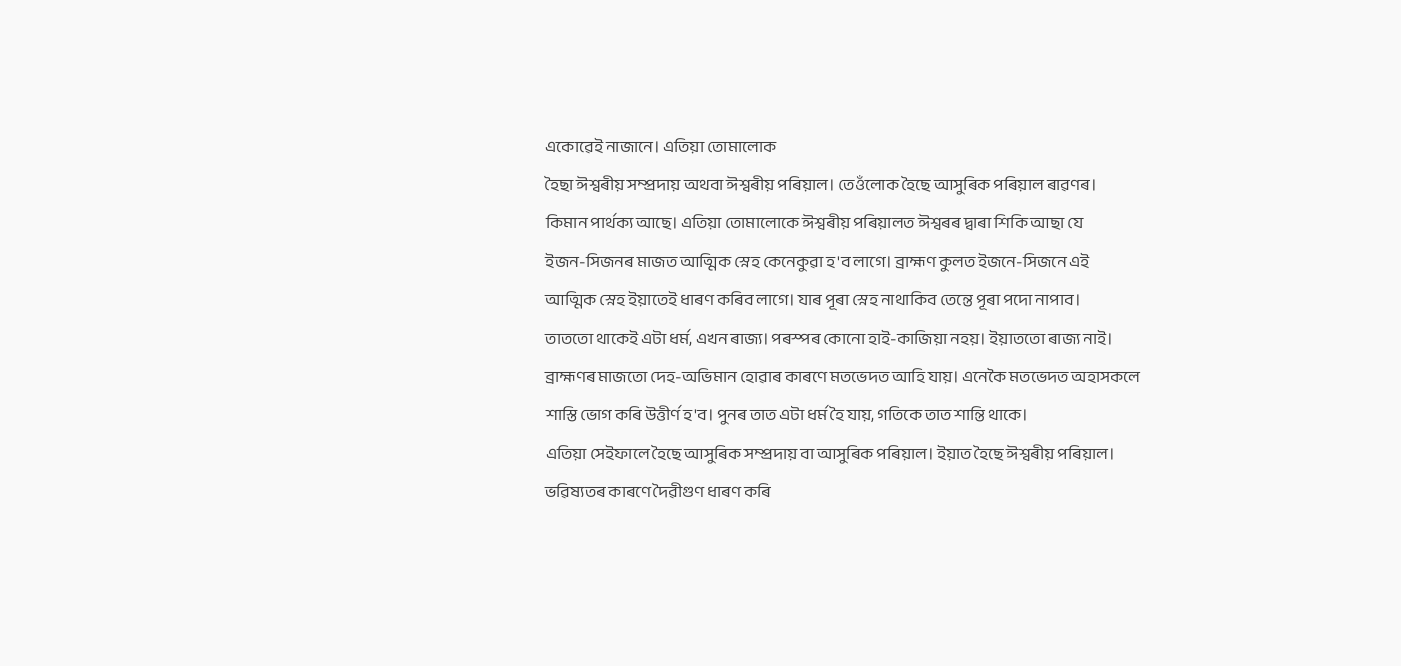একোৱেই নাজানে। এতিয়া তোমালোক
হৈছা ঈশ্বৰীয় সম্প্ৰদায় অথবা ঈশ্বৰীয় পৰিয়াল। তেওঁলোক হৈছে আসুৰিক পৰিয়াল ৰাৱণৰ।
কিমান পাৰ্থক্য আছে। এতিয়া তোমালোকে ঈশ্বৰীয় পৰিয়ালত ঈশ্বৰৰ দ্বাৰা শিকি আছা যে
ইজন-সিজনৰ মাজত আত্মিক স্নেহ কেনেকুৱা হ'ব লাগে। ব্ৰাহ্মণ কুলত ইজনে-সিজনে এই
আত্মিক স্নেহ ইয়াতেই ধাৰণ কৰিব লাগে। যাৰ পূৰা স্নেহ নাথাকিব তেন্তে পূৰা পদো নাপাব।
তাততো থাকেই এটা ধৰ্ম, এখন ৰাজ্য। পৰস্পৰ কোনো হাই-কাজিয়া নহয়। ইয়াততো ৰাজ্য নাই।
ব্ৰাহ্মণৰ মাজতো দেহ-অভিমান হোৱাৰ কাৰণে মতভেদত আহি যায়। এনেকৈ মতভেদত অহাসকলে
শাস্তি ভোগ কৰি উত্তীৰ্ণ হ'ব। পুনৰ তাত এটা ধৰ্ম হৈ যায়, গতিকে তাত শান্তি থাকে।
এতিয়া সেইফালে হৈছে আসুৰিক সম্প্ৰদায় বা আসুৰিক পৰিয়াল। ইয়াত হৈছে ঈশ্বৰীয় পৰিয়াল।
ভৱিষ্যতৰ কাৰণে দৈৱীগুণ ধাৰণ কৰি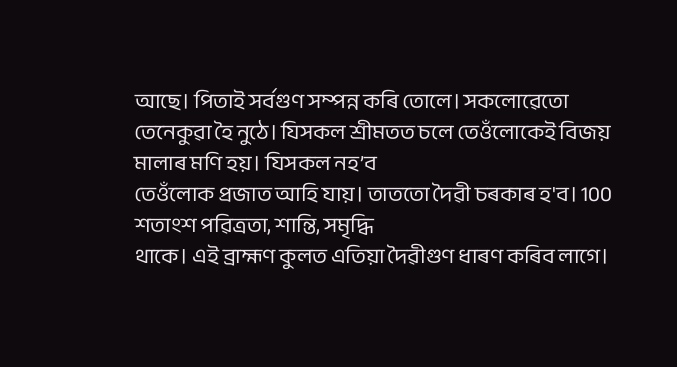আছে। পিতাই সৰ্বগুণ সম্পন্ন কৰি তোলে। সকলোৱেতো
তেনেকুৱা হৈ নুঠে। যিসকল শ্ৰীমতত চলে তেওঁলোকেই বিজয় মালাৰ মণি হয়। যিসকল নহ’ব
তেওঁলোক প্ৰজাত আহি যায়। তাততো দৈৱী চৰকাৰ হ'ব। 100 শতাংশ পৱিত্ৰতা, শান্তি, সমৃদ্ধি
থাকে। এই ব্ৰাহ্মণ কুলত এতিয়া দৈৱীগুণ ধাৰণ কৰিব লাগে।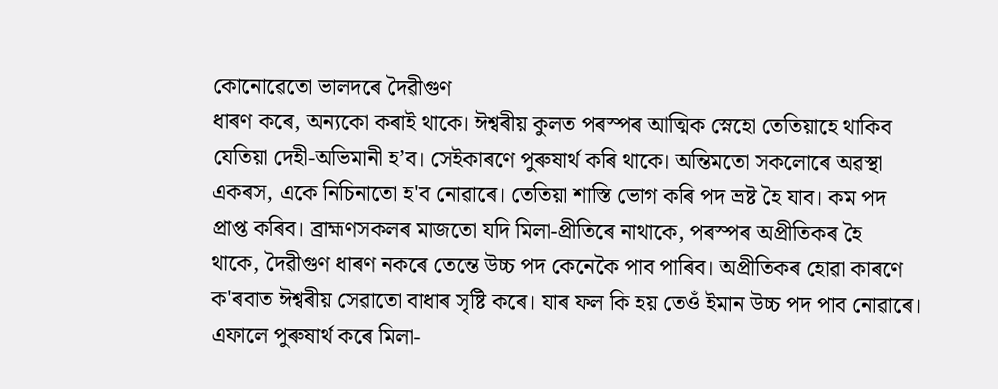কোনোৱেতো ভালদৰে দৈৱীগুণ
ধাৰণ কৰে, অন্যকো কৰাই থাকে। ঈশ্বৰীয় কুলত পৰস্পৰ আত্মিক স্নেহো তেতিয়াহে থাকিব
যেতিয়া দেহী-অভিমানী হ’ব। সেইকাৰণে পুৰুষাৰ্থ কৰি থাকে। অন্তিমতো সকলোৰে অৱস্থা
একৰস, একে নিচিনাতো হ'ব নোৱাৰে। তেতিয়া শাস্তি ভোগ কৰি পদ ভ্ৰষ্ট হৈ যাব। কম পদ
প্ৰাপ্ত কৰিব। ব্ৰাহ্মণসকলৰ মাজতো যদি মিলা-প্ৰীতিৰে নাথাকে, পৰস্পৰ অপ্ৰীতিকৰ হৈ
থাকে, দৈৱীগুণ ধাৰণ নকৰে তেন্তে উচ্চ পদ কেনেকৈ পাব পাৰিব। অপ্ৰীতিকৰ হোৱা কাৰণে
ক'ৰবাত ঈশ্বৰীয় সেৱাতো বাধাৰ সৃষ্টি কৰে। যাৰ ফল কি হয় তেওঁ ইমান উচ্চ পদ পাব নোৱাৰে।
এফালে পুৰুষাৰ্থ কৰে মিলা-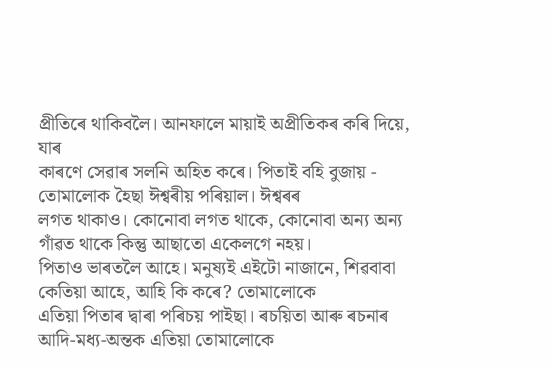প্ৰীতিৰে থাকিবলৈ। আনফালে মায়াই অপ্ৰীতিকৰ কৰি দিয়ে, যাৰ
কাৰণে সেৱাৰ সলনি অহিত কৰে। পিতাই বহি বুজায় - তোমালোক হৈছা ঈশ্বৰীয় পৰিয়াল। ঈশ্বৰৰ
লগত থাকাও। কোনোবা লগত থাকে, কোনোবা অন্য অন্য গাঁৱত থাকে কিন্তু আছাতো একেলগে নহয়।
পিতাও ভাৰতলৈ আহে। মনুষ্যই এইটো নাজানে, শিৱবাবা কেতিয়া আহে, আহি কি কৰে? তোমালোকে
এতিয়া পিতাৰ দ্বাৰা পৰিচয় পাইছা। ৰচয়িতা আৰু ৰচনাৰ আদি-মধ্য-অন্তক এতিয়া তোমালোকে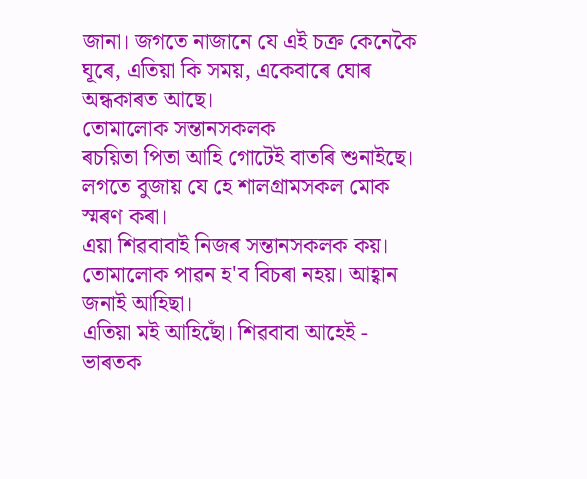জানা। জগতে নাজানে যে এই চক্ৰ কেনেকৈ ঘূৰে, এতিয়া কি সময়, একেবাৰে ঘোৰ অন্ধকাৰত আছে।
তোমালোক সন্তানসকলক
ৰচয়িতা পিতা আহি গোটেই বাতৰি শুনাইছে। লগতে বুজায় যে হে শালগ্ৰামসকল মোক স্মৰণ কৰা।
এয়া শিৱবাবাই নিজৰ সন্তানসকলক কয়। তোমালোক পাৱন হ'ব বিচৰা নহয়। আহ্বান জনাই আহিছা।
এতিয়া মই আহিছোঁ। শিৱবাবা আহেই - ভাৰতক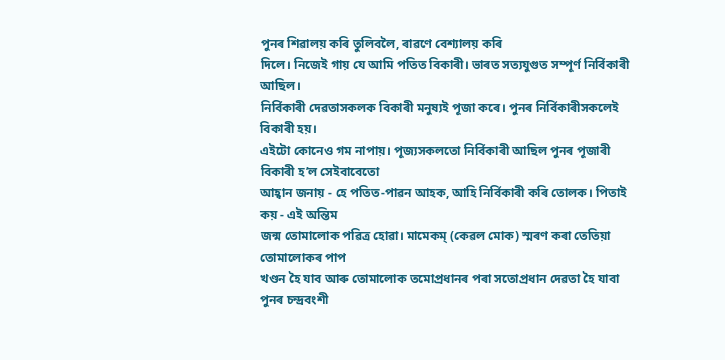পুনৰ শিৱালয় কৰি তুলিবলৈ, ৰাৱণে বেশ্যালয় কৰি
দিলে। নিজেই গায় যে আমি পতিত বিকাৰী। ভাৰত সত্যযুগুত সম্পূৰ্ণ নিৰ্বিকাৰী আছিল।
নিৰ্বিকাৰী দেৱতাসকলক বিকাৰী মনুষ্যই পূজা কৰে। পুনৰ নিৰ্বিকাৰীসকলেই বিকাৰী হয়।
এইটো কোনেও গম নাপায়। পূজ্যসকলতো নিৰ্বিকাৰী আছিল পুনৰ পূজাৰী বিকাৰী হ’ল সেইবাবেতো
আহ্বান জনায় - হে পতিত-পাৱন আহক, আহি নিৰ্বিকাৰী কৰি তোলক। পিতাই কয় - এই অন্তিম
জন্ম তোমালোক পৱিত্ৰ হোৱা। মামেকম্ (কেৱল মোক) স্মৰণ কৰা তেতিয়া তোমালোকৰ পাপ
খণ্ডন হৈ যাব আৰু তোমালোক তমোপ্ৰধানৰ পৰা সতোপ্ৰধান দেৱতা হৈ যাবা পুনৰ চন্দ্ৰবংশী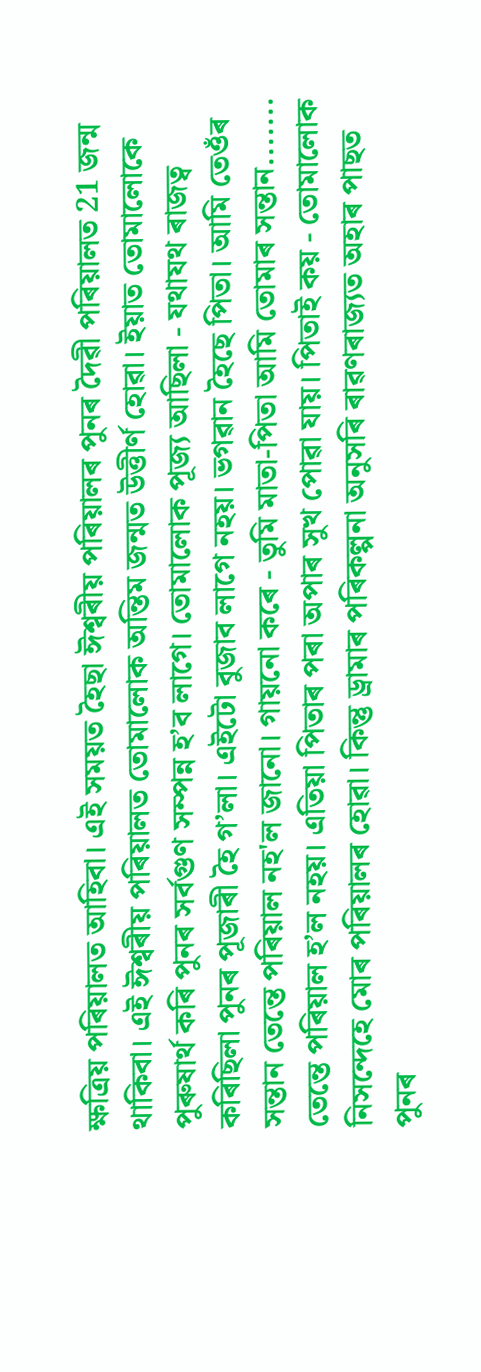ক্ষত্ৰিয় পৰিয়ালত আহিবা। এই সময়ত হৈছা ঈশ্বৰীয় পৰিয়ালৰ পুনৰ দৈৱী পৰিয়ালত 21 জন্ম
থাকিবা। এই ঈশ্বৰীয় পৰিয়ালত তোমালোক অন্তিম জন্মত উত্তীৰ্ণ হোৱা। ইয়াত তোমালোকে
পুৰুষাৰ্থ কৰি পুনৰ সৰ্বগুণ সম্পন্ন হ’ব লাগে। তোমালোক পূজ্য আছিলা - যথাযথ ৰাজত্ব
কৰিছিলা পুনৰ পূজাৰী হৈ গ’লা। এইটো বুজাব লাগে নহয়। ভগৱান হৈছে পিতা। আমি তেওঁৰ
সন্তান তেন্তে পৰিয়াল নহ'ল জানো। গায়নো কৰে - তুমি মাতা-পিতা আমি তোমাৰ সন্তান.......
তেন্তে পৰিয়াল হ’ল নহয়। এতিয়া পিতাৰ পৰা অপাৰ সুখ পোৱা যায়। পিতাই কয় - তোমালোক
নিসন্দেহে মোৰ পৰিয়ালৰ হোৱা। কিন্তু ড্ৰামাৰ পৰিকল্পনা অনুসৰি ৰাৱণৰাজ্যত অহাৰ পাছত
পুনৰ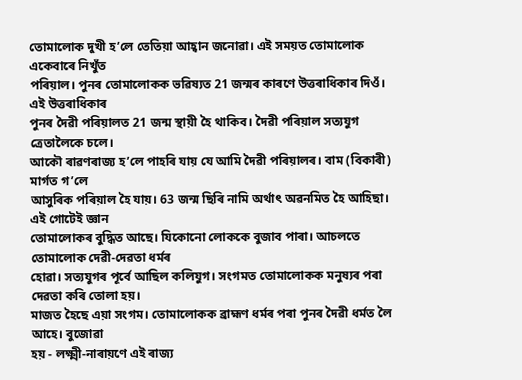তোমালোক দুখী হ’লে তেতিয়া আহ্বান জনোৱা। এই সময়ত তোমালোক একেবাৰে নিখুঁত
পৰিয়াল। পুনৰ তোমালোকক ভৱিষ্যত 21 জন্মৰ কাৰণে উত্তৰাধিকাৰ দিওঁ। এই উত্তৰাধিকাৰ
পুনৰ দৈৱী পৰিয়ালত 21 জন্ম স্থায়ী হৈ থাকিব। দৈৱী পৰিয়াল সত্যযুগ ত্ৰেতালৈকে চলে।
আকৌ ৰাৱণৰাজ্য হ’লে পাহৰি যায় যে আমি দৈৱী পৰিয়ালৰ। বাম (বিকাৰী) মাৰ্গত গ’লে
আসুৰিক পৰিয়াল হৈ যায়। 63 জন্ম ছিৰি নামি অৰ্থাৎ অৱনমিত হৈ আহিছা। এই গোটেই জ্ঞান
তোমালোকৰ বুদ্ধিত আছে। যিকোনো লোককে বুজাব পাৰা। আচলতে তোমালোক দেৱী-দেৱতা ধৰ্মৰ
হোৱা। সত্যযুগৰ পূৰ্বে আছিল কলিযুগ। সংগমত তোমালোকক মনুষ্যৰ পৰা দেৱতা কৰি তোলা হয়।
মাজত হৈছে এয়া সংগম। তোমালোকক ব্ৰাহ্মণ ধৰ্মৰ পৰা পুনৰ দৈৱী ধৰ্মত লৈ আহে। বুজোৱা
হয় - লক্ষ্মী-নাৰায়ণে এই ৰাজ্য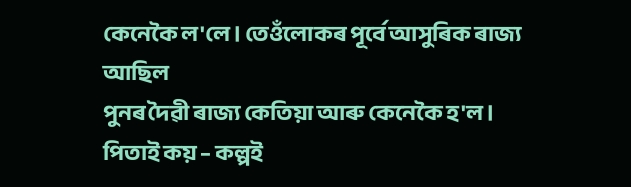কেনেকৈ ল'লে। তেওঁলোকৰ পূৰ্বে আসুৰিক ৰাজ্য আছিল
পুনৰ দৈৱী ৰাজ্য কেতিয়া আৰু কেনেকৈ হ'ল। পিতাই কয় – কল্পই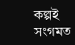কল্পই সংগমত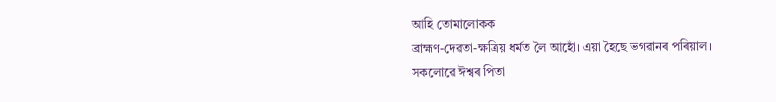আহি তোমালোকক
ব্ৰাহ্মণ-দেৱতা-ক্ষত্ৰিয় ধৰ্মত লৈ আহোঁ। এয়া হৈছে ভগৱানৰ পৰিয়াল। সকলোৱে ঈশ্বৰ পিতা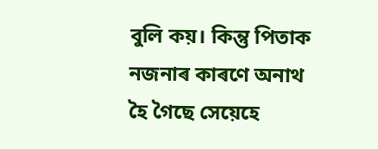বুলি কয়। কিন্তু পিতাক নজনাৰ কাৰণে অনাথ হৈ গৈছে সেয়েহে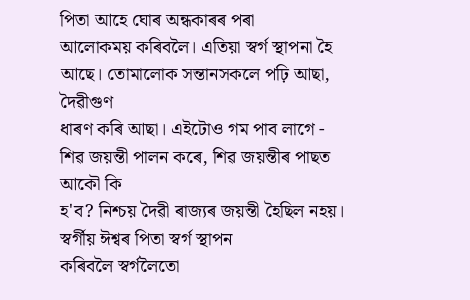পিতা আহে ঘোৰ অন্ধকাৰৰ পৰা
আলোকময় কৰিবলৈ। এতিয়া স্বৰ্গ স্থাপনা হৈ আছে। তোমালোক সন্তানসকলে পঢ়ি আছা, দৈৱীগুণ
ধাৰণ কৰি আছা। এইটোও গম পাব লাগে - শিৱ জয়ন্তী পালন কৰে, শিৱ জয়ন্তীৰ পাছত আকৌ কি
হ'ব? নিশ্চয় দৈৱী ৰাজ্যৰ জয়ন্তী হৈছিল নহয়। স্বৰ্গীয় ঈশ্বৰ পিতা স্বৰ্গ স্থাপন
কৰিবলৈ স্বৰ্গলৈতো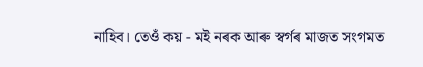নাহিব। তেওঁ কয় - মই নৰক আৰু স্বৰ্গৰ মাজত সংগমত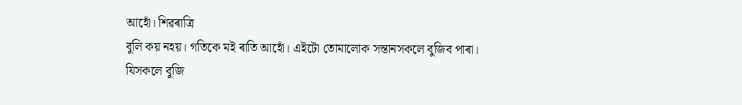আহোঁ। শিৱৰাত্ৰি
বুলি কয় নহয়। গতিকে মই ৰাতি আহোঁ। এইটো তোমালোক সন্তানসকলে বুজিব পাৰা। যিসকলে বুজি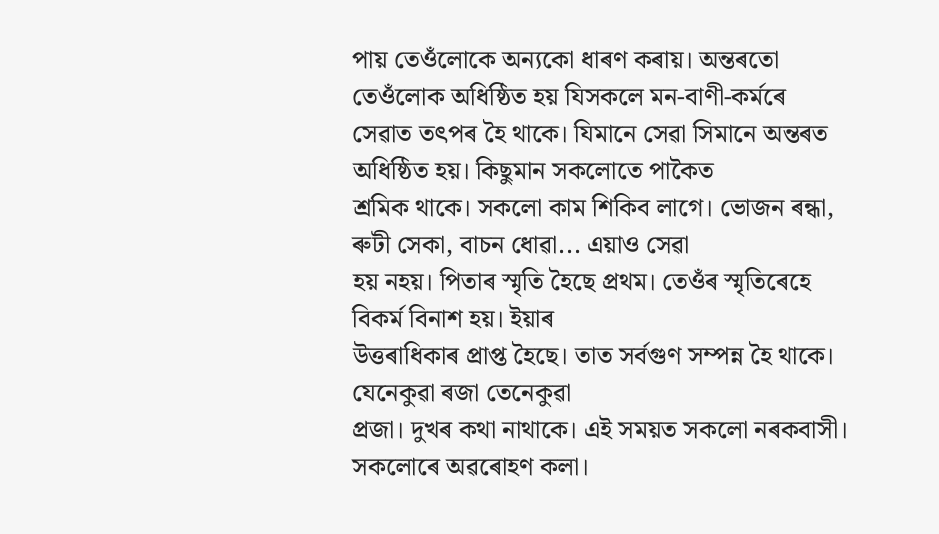পায় তেওঁলোকে অন্যকো ধাৰণ কৰায়। অন্তৰতো তেওঁলোক অধিষ্ঠিত হয় যিসকলে মন-বাণী-কৰ্মৰে
সেৱাত তৎপৰ হৈ থাকে। যিমানে সেৱা সিমানে অন্তৰত অধিষ্ঠিত হয়। কিছুমান সকলোতে পাকৈত
শ্ৰমিক থাকে। সকলো কাম শিকিব লাগে। ভোজন ৰন্ধা, ৰুটী সেকা, বাচন ধোৱা... এয়াও সেৱা
হয় নহয়। পিতাৰ স্মৃতি হৈছে প্ৰথম। তেওঁৰ স্মৃতিৰেহে বিকৰ্ম বিনাশ হয়। ইয়াৰ
উত্তৰাধিকাৰ প্ৰাপ্ত হৈছে। তাত সৰ্বগুণ সম্পন্ন হৈ থাকে। যেনেকুৱা ৰজা তেনেকুৱা
প্ৰজা। দুখৰ কথা নাথাকে। এই সময়ত সকলো নৰকবাসী। সকলোৰে অৱৰোহণ কলা।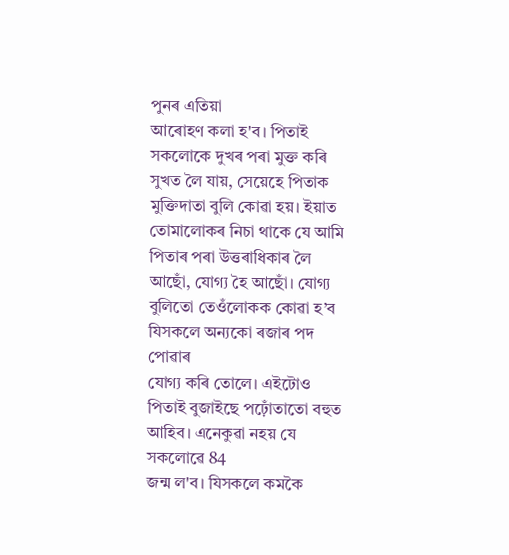পুনৰ এতিয়া
আৰোহণ কলা হ'ব। পিতাই সকলোকে দুখৰ পৰা মুক্ত কৰি সুখত লৈ যায়, সেয়েহে পিতাক
মুক্তিদাতা বুলি কোৱা হয়। ইয়াত তোমালোকৰ নিচা থাকে যে আমি পিতাৰ পৰা উত্তৰাধিকাৰ লৈ
আছোঁ, যোগ্য হৈ আছোঁ। যোগ্য বুলিতো তেওঁলোকক কোৱা হ’ব যিসকলে অন্যকো ৰজাৰ পদ পোৱাৰ
যোগ্য কৰি তোলে। এইটোও পিতাই বুজাইছে পঢ়োঁতাতো বহুত আহিব। এনেকুৱা নহয় যে সকলোৱে 84
জন্ম ল'ব। যিসকলে কমকৈ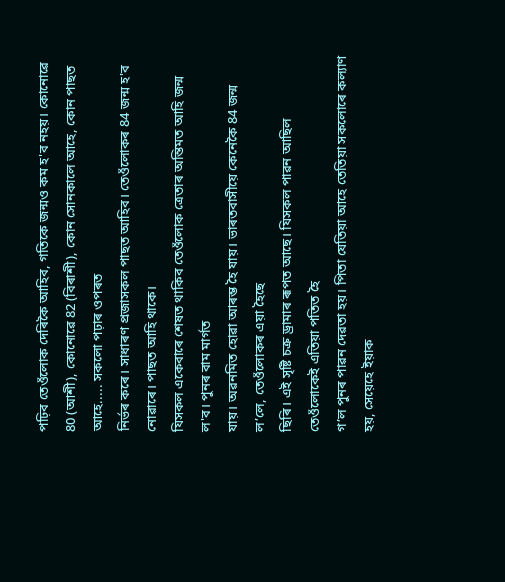পঢ়িব তেওঁলোক দেৰিকৈ আহিব, গতিকে জন্মও কম হ'ব নহয়। কোনোৱে
80 (আশী), কোনোৱে 82 (বিৰাশী), কোন সোনকালে আহে, কোন পাছত আহে..... সকলো পঢ়াৰ ওপৰত
নিৰ্ভৰ কৰে। সাধাৰণ প্ৰজাসকল পাছত আহিব। তেওঁলোকৰ 84 জন্ম হ'ব নোৱাৰে। পাছত আহি থাকে।
যিসকল একেবাৰে শেষত থাকিব তেওঁলোক ত্ৰেতাৰ অন্তিমত আহি জন্ম ল'ব। পুনৰ বাম মাৰ্গত
যায়। অৱনমিত হোৱা আৰম্ভ হৈ যায়। ভাৰতবাসীয়ে কেনেকৈ 84 জন্ম ল’লে, তেওঁলোকৰ এয়া হৈছে
ছিৰি। এই সৃষ্টি চক্ৰ ড্ৰামাৰ ৰূপত আছে। যিসকল পাৱন আছিল তেওঁলোকেই এতিয়া পতিত হৈ
গ’ল পুনৰ পাৱন দেৱতা হয়। পিতা যেতিয়া আহে তেতিয়া সকলোৰে কল্যাণ হয়, সেয়েহে ইয়াক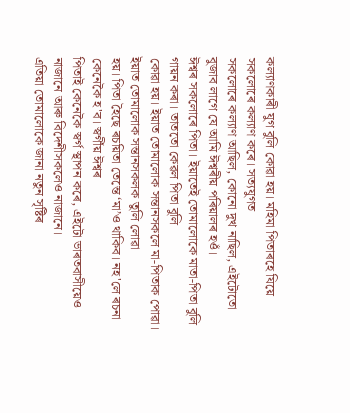কল্যাণকাৰী যুগ বুলি কোৱা হয়। মহিমা পিতাৰহে যিয়ে সকলোৰে কল্যাণ কৰে। সত্যযুগত
সকলোৰে কল্যাণ আছিল, কোনো দুখ নাছিল, এইটোতো বুজাব লাগে যে আমি ঈশ্বৰীয় পৰিয়ালৰ হওঁ।
ঈশ্বৰ সকলোৰে পিতা। ইয়াতেই তোমালোকে মাতা-পিতা বুলি গায়ন কৰা। তাততো কেৱল পিতা বুলি
কোৱা হয়। ইয়াত তোমালোক সন্তানসকলে মা-পিতাক পোৱা। ইয়াত তোমালোক সন্তানসকলক তুলি লোৱা
হয়। পিতা হৈছে ৰচয়িতা তেন্তে ‘মা’ও থাকিব। নহ'লে ৰচনা কেনেকৈ হ'ব। স্বৰ্গীয় ঈশ্বৰ
পিতাই কেনেকৈ স্বৰ্গ স্থাপন কৰে, এইটো ভাৰতবাসীয়েও নাজানে আৰু বিদেশীসকলেও নাজানে।
এতিয়া তোমালোকে জানা নতুন সৃষ্টিৰ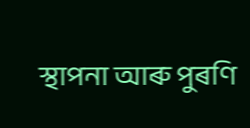স্থাপনা আৰু পুৰণি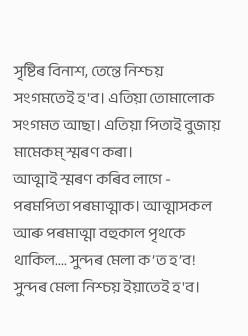সৃষ্টিৰ বিনাশ, তেন্তে নিশ্চয়
সংগমতেই হ'ব। এতিয়া তোমালোক সংগমত আছা। এতিয়া পিতাই বুজায় মামেকম্ স্মৰণ কৰা।
আত্মাই স্মৰণ কৰিব লাগে - পৰমপিতা পৰমাত্মাক। আত্মাসকল আৰু পৰমাত্মা বহুকাল পৃথকে
থাকিল.... সুন্দৰ মেলা ক’ত হ’ব! সুন্দৰ মেলা নিশ্চয় ইয়াতেই হ'ব।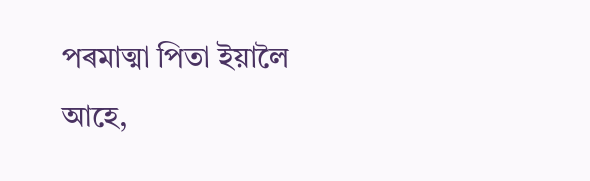পৰমাত্মা পিতা ইয়ালৈ
আহে,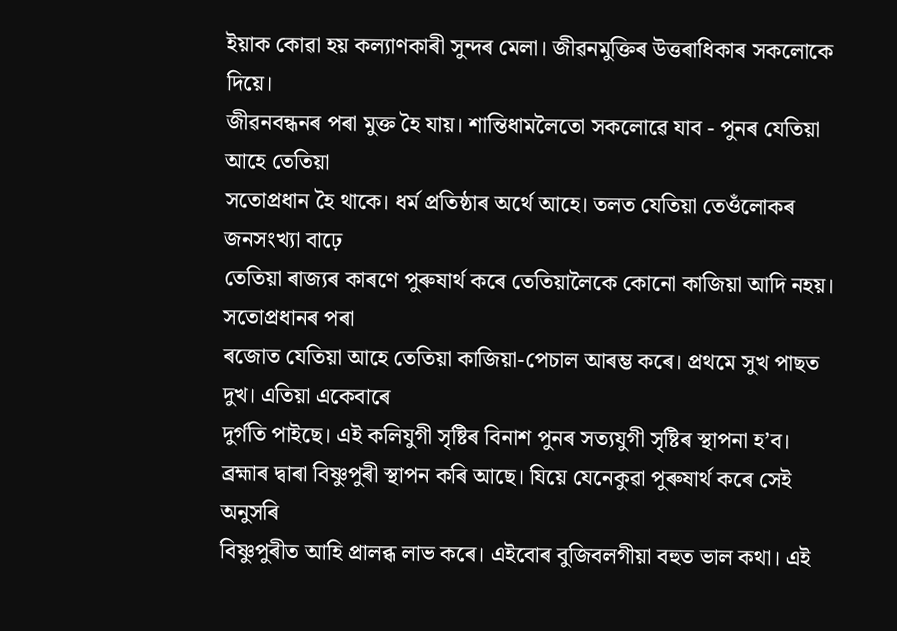ইয়াক কোৱা হয় কল্যাণকাৰী সুন্দৰ মেলা। জীৱনমুক্তিৰ উত্তৰাধিকাৰ সকলোকে দিয়ে।
জীৱনবন্ধনৰ পৰা মুক্ত হৈ যায়। শান্তিধামলৈতো সকলোৱে যাব - পুনৰ যেতিয়া আহে তেতিয়া
সতোপ্ৰধান হৈ থাকে। ধৰ্ম প্ৰতিষ্ঠাৰ অৰ্থে আহে। তলত যেতিয়া তেওঁলোকৰ জনসংখ্যা বাঢ়ে
তেতিয়া ৰাজ্যৰ কাৰণে পুৰুষাৰ্থ কৰে তেতিয়ালৈকে কোনো কাজিয়া আদি নহয়। সতোপ্ৰধানৰ পৰা
ৰজোত যেতিয়া আহে তেতিয়া কাজিয়া-পেচাল আৰম্ভ কৰে। প্ৰথমে সুখ পাছত দুখ। এতিয়া একেবাৰে
দুৰ্গতি পাইছে। এই কলিযুগী সৃষ্টিৰ বিনাশ পুনৰ সত্যযুগী সৃষ্টিৰ স্থাপনা হ’ব।
ব্ৰহ্মাৰ দ্বাৰা বিষ্ণুপুৰী স্থাপন কৰি আছে। যিয়ে যেনেকুৱা পুৰুষাৰ্থ কৰে সেই অনুসৰি
বিষ্ণুপুৰীত আহি প্ৰালব্ধ লাভ কৰে। এইবোৰ বুজিবলগীয়া বহুত ভাল কথা। এই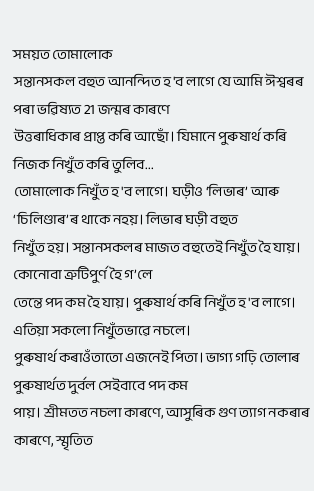সময়ত তোমালোক
সন্তানসকল বহুত আনন্দিত হ'ব লাগে যে আমি ঈশ্বৰৰ পৰা ভৱিষ্যত 21 জন্মৰ কাৰণে
উত্তৰাধিকাৰ প্ৰাপ্ত কৰি আছোঁ। যিমানে পুৰুষাৰ্থ কৰি নিজক নিখুঁত কৰি তুলিব...
তোমালোক নিখুঁত হ'ব লাগে। ঘড়ীও ‘লিভাৰ’ আৰু ‘চিলিণ্ডাৰ’ৰ থাকে নহয়। লিভাৰ ঘড়ী বহুত
নিখুঁত হয়। সন্তানসকলৰ মাজত বহুতেই নিখুঁত হৈ যায়। কোনোবা ত্ৰুটিপুৰ্ণ হৈ গ’লে
তেন্তে পদ কম হৈ যায়। পুৰুষাৰ্থ কৰি নিখুঁত হ'ব লাগে। এতিয়া সকলো নিখুঁতভাৱে নচলে।
পুৰুষাৰ্থ কৰাওঁতাতো এজনেই পিতা। ভাগ্য গঢ়ি তোলাৰ পুৰুষাৰ্থত দুৰ্বল সেইবাবে পদ কম
পায়। শ্ৰীমতত নচলা কাৰণে, আসুৰিক গুণ ত্যাগ নকৰাৰ কাৰণে, স্মৃতিত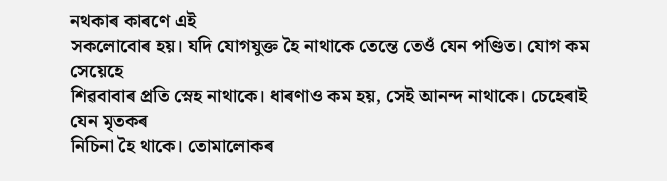নথকাৰ কাৰণে এই
সকলোবোৰ হয়। যদি যোগযুক্ত হৈ নাথাকে তেন্তে তেওঁ যেন পণ্ডিত। যোগ কম সেয়েহে
শিৱবাবাৰ প্ৰতি স্নেহ নাথাকে। ধাৰণাও কম হয়, সেই আনন্দ নাথাকে। চেহেৰাই যেন মৃতকৰ
নিচিনা হৈ থাকে। তোমালোকৰ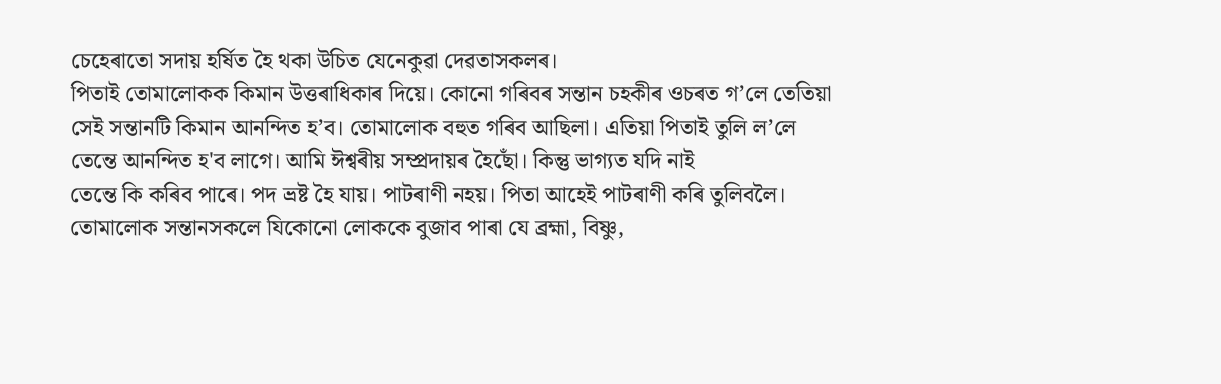চেহেৰাতো সদায় হৰ্ষিত হৈ থকা উচিত যেনেকুৱা দেৱতাসকলৰ।
পিতাই তোমালোকক কিমান উত্তৰাধিকাৰ দিয়ে। কোনো গৰিবৰ সন্তান চহকীৰ ওচৰত গ’লে তেতিয়া
সেই সন্তানটি কিমান আনন্দিত হ’ব। তোমালোক বহুত গৰিব আছিলা। এতিয়া পিতাই তুলি ল’লে
তেন্তে আনন্দিত হ'ব লাগে। আমি ঈশ্বৰীয় সম্প্ৰদায়ৰ হৈছোঁ। কিন্তু ভাগ্যত যদি নাই
তেন্তে কি কৰিব পাৰে। পদ ভ্ৰষ্ট হৈ যায়। পাটৰাণী নহয়। পিতা আহেই পাটৰাণী কৰি তুলিবলৈ।
তোমালোক সন্তানসকলে যিকোনো লোককে বুজাব পাৰা যে ব্ৰহ্মা, বিষ্ণু,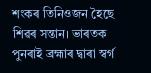শংকৰ তিনিওজন হৈছে
শিৱৰ সন্তান। ভাৰতক পুনৰাই ব্ৰহ্মাৰ দ্বাৰা স্বৰ্গ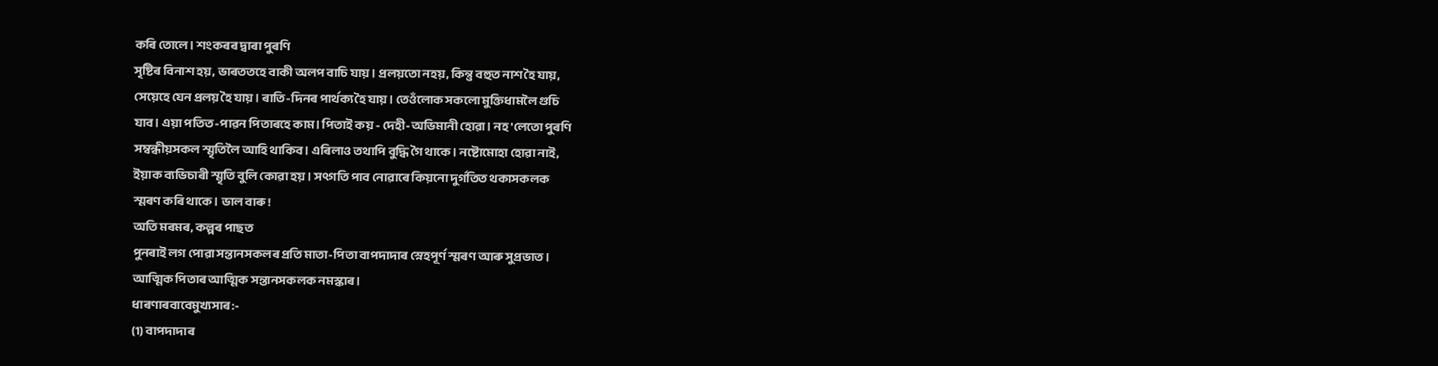কৰি তোলে। শংকৰৰ দ্বাৰা পুৰণি
সৃষ্টিৰ বিনাশ হয়, ভাৰততহে বাকী অলপ বাচি যায়। প্ৰলয়তো নহয়, কিন্তু বহুত নাশ হৈ যায়,
সেয়েহে যেন প্ৰলয় হৈ যায়। ৰাতি-দিনৰ পাৰ্থক্য হৈ যায়। তেওঁলোক সকলো মুক্তিধামলৈ গুচি
যাব। এয়া পতিত-পাৱন পিতাৰহে কাম। পিতাই কয় - দেহী-অভিমানী হোৱা। নহ'লেতো পুৰণি
সম্বন্ধীয়সকল স্মৃতিলৈ আহি থাকিব। এৰিলাও তথাপি বুদ্ধি গৈ থাকে। নষ্টোমোহা হোৱা নাই,
ইয়াক ব্যভিচাৰী স্মৃতি বুলি কোৱা হয়। সৎগতি পাব নোৱাৰে কিয়নো দুৰ্গতিত থকাসকলক
স্মৰণ কৰি থাকে। ভাল বাৰু!
অতি মৰমৰ, কল্পৰ পাছত
পুনৰাই লগ পোৱা সন্তানসকলৰ প্ৰতি মাতা-পিতা বাপদাদাৰ স্নেহপূৰ্ণ স্মৰণ আৰু সুপ্ৰভাত।
আত্মিক পিতাৰ আত্মিক সন্তানসকলক নমস্কাৰ।
ধাৰণাৰবাবেমুখ্যসাৰ:-
(1) বাপদাদাৰ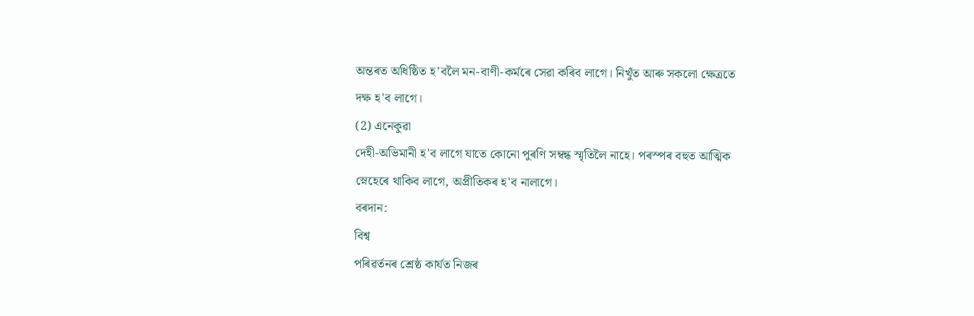অন্তৰত অধিষ্ঠিত হ’বলৈ মন-বাণী-কৰ্মৰে সেৱা কৰিব লাগে। নিখুঁত আৰু সকলো ক্ষেত্ৰতে
দক্ষ হ'ব লাগে।
(2) এনেকুৱা
দেহী-অভিমানী হ'ব লাগে যাতে কোনো পুৰণি সম্বন্ধ স্মৃতিলৈ নাহে। পৰস্পৰ বহুত আত্মিক
স্নেহেৰে থাকিব লাগে, অপ্ৰীতিকৰ হ'ব নালাগে।
বৰদান:
বিশ্ব
পৰিৱৰ্তনৰ শ্ৰেষ্ঠ কাৰ্যত নিজৰ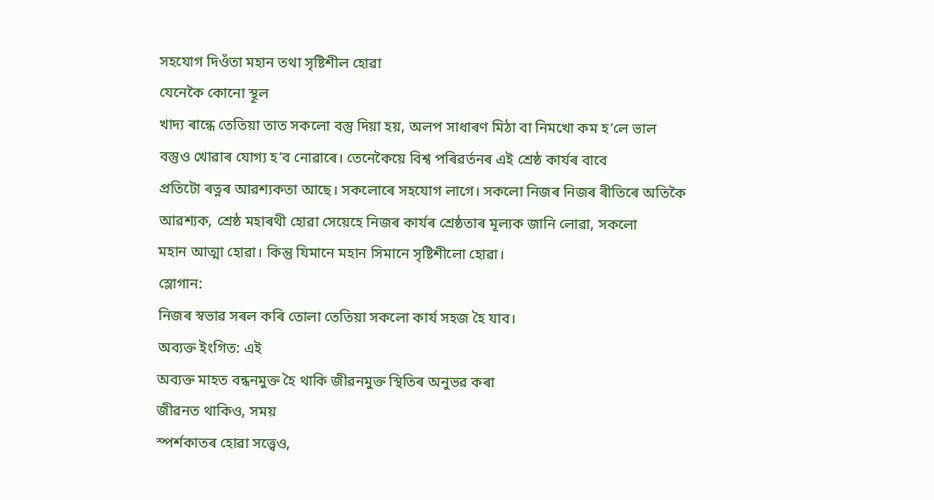সহযোগ দিওঁতা মহান তথা সৃষ্টিশীল হোৱা
যেনেকৈ কোনো স্থূল
খাদ্য ৰান্ধে তেতিয়া তাত সকলো বস্তু দিয়া হয়, অলপ সাধাৰণ মিঠা বা নিমখো কম হ’লে ভাল
বস্তুও খোৱাৰ যোগ্য হ’ব নোৱাৰে। তেনেকৈয়ে বিশ্ব পৰিৱৰ্তনৰ এই শ্ৰেষ্ঠ কাৰ্যৰ বাবে
প্ৰতিটো ৰত্নৰ আৱশ্যকতা আছে। সকলোৰে সহযোগ লাগে। সকলো নিজৰ নিজৰ ৰীতিৰে অতিকৈ
আৱশ্যক, শ্ৰেষ্ঠ মহাৰথী হোৱা সেয়েহে নিজৰ কাৰ্যৰ শ্ৰেষ্ঠতাৰ মূল্যক জানি লোৱা, সকলো
মহান আত্মা হোৱা। কিন্তু যিমানে মহান সিমানে সৃষ্টিশীলো হোৱা।
স্লোগান:
নিজৰ স্বভাৱ সৰল কৰি তোলা তেতিয়া সকলো কাৰ্য সহজ হৈ যাব।
অব্যক্ত ইংগিত: এই
অব্যক্ত মাহত বন্ধনমুক্ত হৈ থাকি জীৱনমুক্ত স্থিতিৰ অনুভৱ কৰা
জীৱনত থাকিও, সময়
স্পৰ্শকাতৰ হোৱা সত্ত্বেও,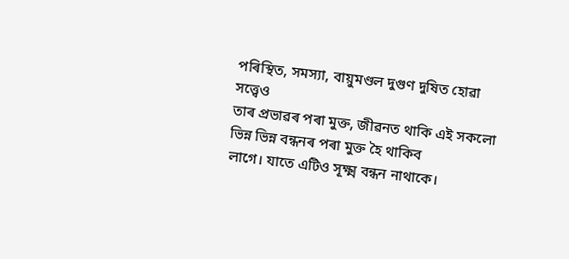পৰিস্থিত, সমস্যা, বায়ুমণ্ডল দুগুণ দুষিত হোৱা সত্ত্বেও
তাৰ প্ৰভাৱৰ পৰা মুক্ত, জীৱনত থাকি এই সকলো ভিন্ন ভিন্ন বন্ধনৰ পৰা মুক্ত হৈ থাকিব
লাগে। যাতে এটিও সূক্ষ্ম বন্ধন নাথাকে।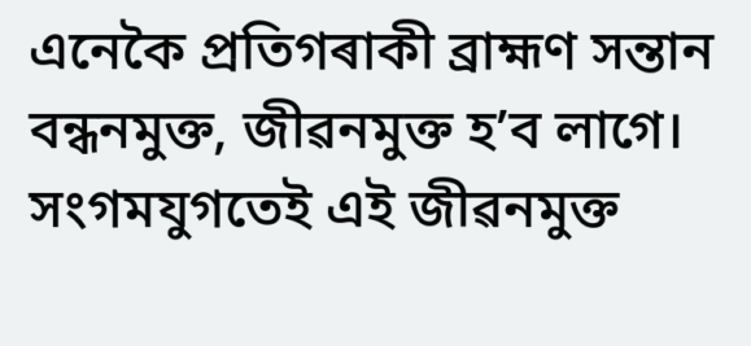এনেকৈ প্ৰতিগৰাকী ব্ৰাহ্মণ সন্তান
বন্ধনমুক্ত, জীৱনমুক্ত হ’ব লাগে। সংগমযুগতেই এই জীৱনমুক্ত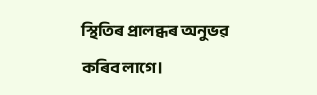স্থিতিৰ প্ৰালব্ধৰ অনুভৱ
কৰিব লাগে।